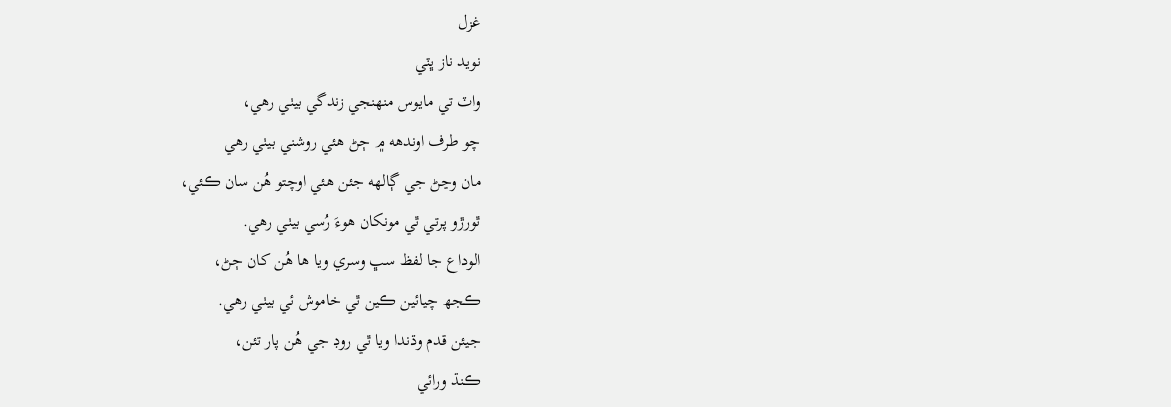غزل
نويد ناز ڀٽي
واٽ تي مايوس منهنجي زندگي بيٺي رهي،
چو طرف اوندهه ۾ ڄڻ هئي روشني بيٺي رهي
مان وڃڻ جي ڳالهه جئن هئي اوچتو هُن سان ڪئي،
ٿورڙو پرتي ٿي مونکان هوءَ رُسي بيٺي رهي.
الوداع جا لفظ سڀ وسري ويا ها هُن کان ڄڻ،
ڪجھ چيائين ڪين ٿي خاموش ئي بيٺي رهي.
جيئن قدم وڌندا ويا ٿي روڊ جي هُن پار تئن،
ڪنڌ ورائي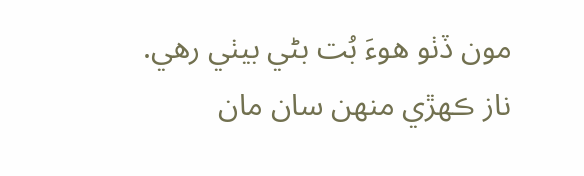مون ڏٺو هوءَ بُت بڻي بيٺي رهي.
ناز ڪهڙي منهن سان مان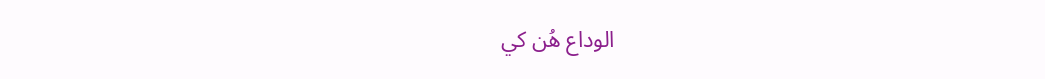الوداع هُن کي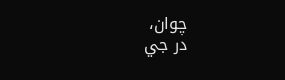چوان،
در جي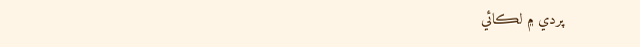پردي ۾ لڪائي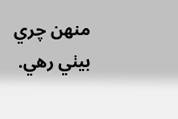منهن چري بيٺي رهي.